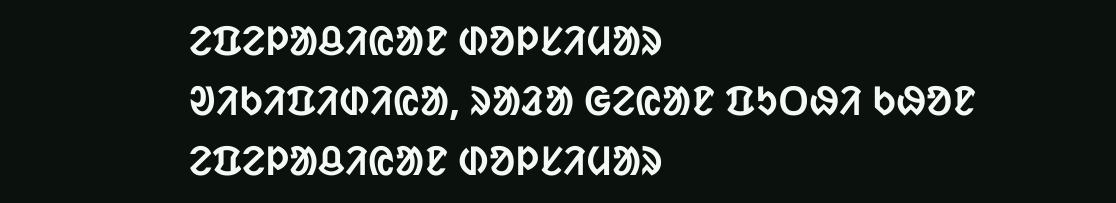ᱮᱯᱮᱞᱟᱪᱤᱭᱟᱱ ᱰᱚᱞᱥᱤᱢᱟᱨ
ᱣᱤᱠᱤᱯᱤᱰᱤᱭᱟ, ᱨᱟᱲᱟ ᱜᱮᱭᱟᱱ ᱯᱩᱛᱷᱤ ᱠᱷᱚᱱ
ᱮᱯᱮᱞᱟᱪᱤᱭᱟᱱ ᱰᱚᱞᱥᱤᱢᱟᱨ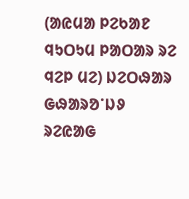(ᱟᱭᱢᱟ ᱞᱮᱠᱟᱱ ᱧᱩᱛᱩᱢ ᱞᱟᱛᱟᱨ ᱨᱮ ᱧᱮᱞ ᱢᱮ) ᱡᱮᱛᱷᱟᱨ ᱜᱷᱟᱨᱚᱸᱡᱽ ᱨᱮᱭᱟᱜ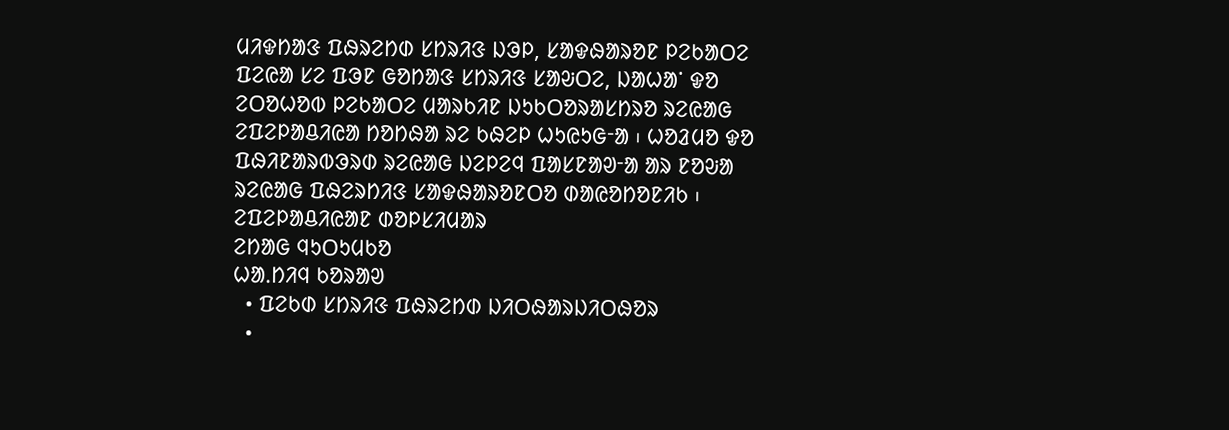ᱢᱤᱫᱴᱟᱝ ᱯᱷᱨᱮᱴᱰ ᱥᱴᱨᱤᱝ ᱡᱳᱞ, ᱥᱟᱫᱷᱟᱨᱚᱱ ᱞᱮᱠᱟᱛᱮ ᱯᱮᱭᱟ ᱥᱮ ᱯᱳᱱ ᱜᱚᱴᱟᱝ ᱥᱴᱨᱤᱝ ᱥᱟᱶᱛᱮ, ᱡᱟᱦᱟᱸ ᱫᱚ ᱮᱛᱚᱦᱚᱵ ᱞᱮᱠᱟᱛᱮ ᱢᱟᱨᱠᱤᱱ ᱡᱩᱠᱛᱚᱨᱟᱥᱴᱨᱚ ᱨᱮᱭᱟᱜ ᱮᱯᱮᱞᱟᱪᱤᱭᱟ ᱴᱚᱴᱷᱟ ᱨᱮ ᱠᱷᱮᱞ ᱦᱩᱭᱩᱜᱼᱟ ᱾ ᱦᱚᱲᱢᱚ ᱫᱚ ᱯᱷᱤᱱᱟᱨᱵᱳᱨᱰ ᱨᱮᱭᱟᱜ ᱡᱮᱞᱮᱧ ᱯᱟᱥᱱᱟᱣᱼᱟ ᱟᱨ ᱱᱚᱶᱟ ᱨᱮᱭᱟᱜ ᱯᱷᱮᱨᱴᱤᱝ ᱥᱟᱫᱷᱟᱨᱚᱱᱛᱚ ᱰᱟᱭᱚᱴᱚᱱᱤᱠ ᱾
ᱮᱯᱮᱞᱟᱪᱤᱭᱟᱱ ᱰᱚᱞᱥᱤᱢᱟᱨ
ᱮᱴᱟᱜ ᱧᱩᱛᱩᱢᱠᱚ
ᱦᱟᱹᱴᱤᱧ ᱠᱚᱨᱟᱣ
  • ᱯᱮᱠᱰ ᱥᱴᱨᱤᱝ ᱯᱷᱨᱮᱴᱰ ᱡᱤᱛᱷᱟᱨᱡᱤᱛᱷᱚᱨ
  •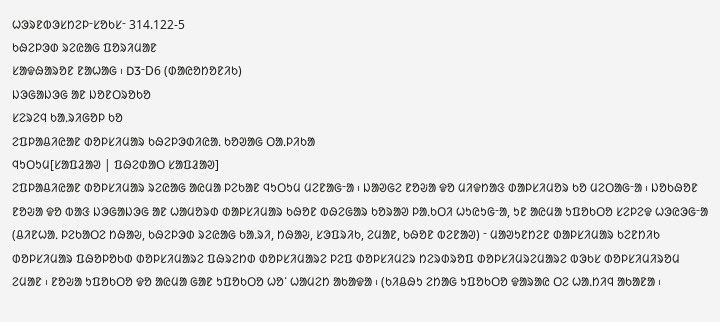ᱦᱳᱨᱱᱵᱳᱥᱴᱮᱞᱼᱥᱚᱠᱥᱼ 314.122-5
ᱠᱷᱮᱞᱳᱰ ᱨᱮᱭᱟᱜ ᱯᱚᱨᱤᱢᱟᱱ
ᱥᱟᱫᱷᱟᱨᱚᱱ ᱱᱟᱦᱟᱜ ᱾ D3ᱼD6 (ᱰᱟᱭᱚᱴᱚᱱᱤᱠ)
ᱡᱳᱜᱟᱡᱳᱜ ᱟᱱ ᱡᱚᱱᱛᱨᱚᱠᱚ
ᱥᱮᱨᱮᱧ ᱠᱟᱹᱨᱤᱜᱚᱞ ᱠᱚ
ᱮᱯᱞᱟᱪᱤᱭᱟᱱ ᱰᱚᱞᱥᱤᱢᱟᱨ ᱠᱷᱮᱞᱳᱰᱤᱭᱟᱹ ᱠᱚᱣᱟᱜ ᱛᱟᱹᱞᱤᱠᱟ
ᱧᱩᱛᱩᱢ[ᱥᱟᱯᱲᱟᱣ | ᱯᱷᱮᱰᱟᱛ ᱥᱟᱯᱲᱟᱣ]
ᱮᱯᱞᱟᱪᱤᱭᱟᱱ ᱰᱚᱞᱥᱤᱢᱟᱨ ᱨᱮᱭᱟᱜ ᱟᱭᱢᱟ ᱞᱮᱠᱟᱱ ᱧᱩᱛᱩᱢ ᱢᱮᱱᱟᱜᱼᱟ ᱾ ᱡᱟᱣᱜᱮ ᱱᱚᱶᱟ ᱫᱚ ᱢᱤᱫᱴᱟᱝ ᱰᱟᱞᱥᱤᱢᱚᱨ ᱠᱚ ᱢᱮᱛᱟᱜᱼᱟ ᱾ ᱡᱚᱠᱷᱚᱱ ᱱᱚᱶᱟ ᱫᱚ ᱵᱟᱝ ᱡᱳᱜᱟᱡᱳᱜ ᱟᱱ ᱦᱟᱢᱚᱨᱰ ᱰᱟᱞᱥᱤᱢᱟᱨ ᱠᱷᱚᱱ ᱵᱷᱮᱜᱟᱨ ᱠᱚᱨᱟᱣ ᱞᱟᱹᱠᱛᱤ ᱦᱩᱭᱩᱜᱼᱟ, ᱩᱱ ᱟᱭᱢᱟ ᱩᱯᱚᱠᱛᱚ ᱥᱮᱞᱮᱫ ᱦᱳᱭᱳᱜᱼᱟ (ᱪᱤᱱᱦᱟᱹ ᱞᱮᱠᱟᱛᱮ ᱴᱷᱟᱶ, ᱠᱷᱮᱞᱳᱰ ᱨᱮᱭᱟᱜ ᱠᱟᱹᱨᱤ, ᱴᱷᱟᱶ, ᱥᱳᱯᱨᱤᱠ, ᱮᱢᱟᱱ, ᱠᱷᱚᱱ ᱵᱮᱱᱟᱣ) ᱼ ᱢᱟᱣᱩᱱᱴᱮᱱ ᱰᱟᱞᱥᱤᱢᱟᱨ ᱠᱮᱱᱴᱤᱠ ᱰᱚᱞᱥᱤᱢᱟᱨ ᱯᱷᱚᱞᱚᱠᱰ ᱰᱚᱞᱥᱤᱢᱟᱨᱮ ᱯᱷᱨᱮᱴᱰ ᱰᱚᱞᱥᱤᱢᱟᱨᱮ ᱞᱮᱯ ᱰᱚᱞᱥᱤᱢᱮᱨ ᱴᱮᱨᱰᱨᱚᱯ ᱰᱚᱞᱥᱤᱢᱨᱮᱢᱟᱨᱮ ᱵᱳᱠᱥ ᱰᱚᱞᱥᱤᱢᱤᱨᱚᱢ ᱮᱢᱟᱱ ᱾ ᱱᱚᱶᱟ ᱩᱯᱚᱠᱛᱚ ᱫᱚ ᱟᱭᱢᱟ ᱜᱟᱱ ᱩᱯᱚᱠᱛᱚ ᱦᱚᱸ ᱦᱟᱢᱮᱴ ᱟᱠᱟᱫᱟ ᱾ (ᱠᱤᱪᱷᱩ ᱮᱴᱟᱜ ᱩᱯᱚᱠᱛᱚ ᱫᱟᱨᱟᱭ ᱛᱮ ᱦᱟᱹᱴᱤᱧ ᱟᱠᱟᱱᱟ ᱾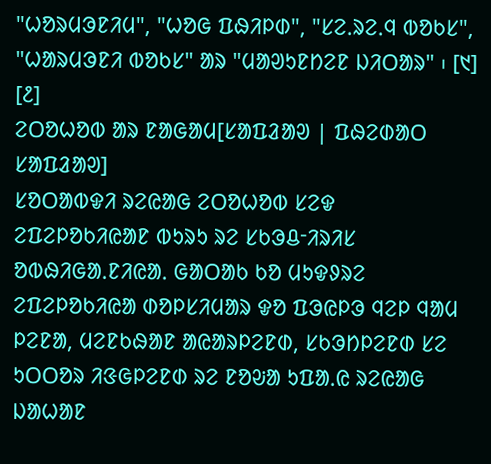"ᱦᱚᱨᱢᱳᱱᱤᱢ", "ᱦᱚᱜ ᱯᱷᱤᱞᱰ", "ᱥᱮᱹᱨᱮᱹᱧ ᱵᱚᱠᱥ", "ᱦᱟᱨᱢᱳᱱᱤ ᱵᱚᱠᱥ" ᱟᱨ "ᱢᱟᱣᱩᱱᱴᱮᱱ ᱡᱤᱛᱟᱨ" ᱾ [᱑] [᱒]
ᱮᱛᱚᱦᱚᱵ ᱟᱨ ᱱᱟᱜᱟᱢ[ᱥᱟᱯᱲᱟᱣ | ᱯᱷᱮᱰᱟᱛ ᱥᱟᱯᱲᱟᱣ]
ᱥᱚᱛᱟᱵᱫᱤ ᱨᱮᱭᱟᱜ ᱮᱛᱚᱦᱚᱵ ᱥᱮᱫ ᱮᱯᱮᱞᱚᱠᱤᱭᱟᱱ ᱵᱩᱨᱩ ᱨᱮ ᱥᱠᱳᱪᱼᱤᱨᱤᱥ ᱚᱵᱷᱤᱜᱟᱹᱱᱤᱭᱟᱹ ᱜᱟᱛᱟᱠ ᱠᱚ ᱢᱩᱫᱽᱨᱮ ᱮᱯᱮᱞᱚᱠᱤᱭᱟ ᱰᱚᱞᱥᱤᱢᱟᱨ ᱫᱚ ᱯᱳᱭᱞᱳ ᱧᱮᱞ ᱧᱟᱢ ᱞᱮᱱᱟ, ᱢᱮᱱᱠᱷᱟᱱ ᱟᱭᱟᱨᱞᱮᱱᱰ, ᱥᱠᱳᱴᱞᱮᱱᱰ ᱥᱮ ᱩᱛᱛᱚᱨ ᱤᱝᱜᱞᱮᱱᱰ ᱨᱮ ᱱᱚᱶᱟ ᱩᱯᱟᱹᱭ ᱨᱮᱭᱟᱜ ᱡᱟᱦᱟᱱ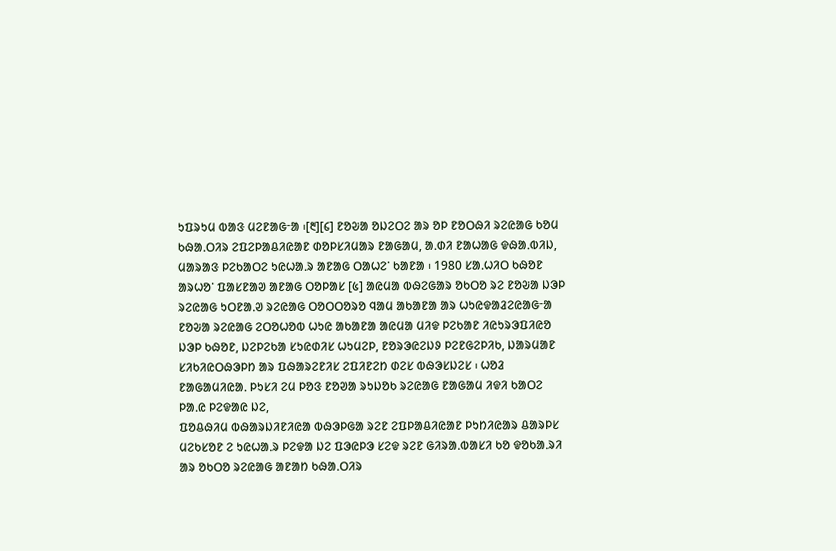ᱩᱯᱨᱩᱢ ᱵᱟᱝ ᱢᱮᱱᱟᱜᱼᱟ ᱾[᱓][᱔] ᱱᱚᱶᱟ ᱚᱡᱮᱛᱮ ᱟᱨ ᱚᱞ ᱱᱚᱛᱷᱤ ᱨᱮᱭᱟᱜ ᱠᱚᱢ ᱠᱷᱟᱹᱛᱤᱨ ᱮᱯᱮᱞᱟᱪᱤᱭᱟᱱ ᱰᱚᱞᱥᱤᱢᱟᱨ ᱱᱟᱜᱟᱢ, ᱟᱹᱰᱤ ᱱᱟᱦᱟᱜ ᱫᱷᱟᱹᱵᱤᱡ, ᱢᱟᱨᱟᱝ ᱞᱮᱠᱟᱛᱮ ᱩᱭᱦᱟᱹᱨ ᱟᱱᱟᱜ ᱛᱟᱦᱮᱸ ᱠᱟᱱᱟ ᱾ 1980 ᱥᱟᱹᱦᱤᱛ ᱠᱷᱚᱱ ᱟᱨᱦᱚᱸ ᱯᱟᱥᱱᱟᱣ ᱟᱱᱟᱜ ᱛᱚᱞᱟᱥ [᱕] ᱟᱭᱢᱟ ᱵᱷᱮᱜᱟᱨ ᱚᱠᱛᱚ ᱨᱮ ᱱᱚᱶᱟ ᱡᱳᱞ ᱨᱮᱭᱟᱜ ᱩᱛᱱᱟᱹᱣ ᱨᱮᱭᱟᱜ ᱛᱚᱛᱛᱚᱨᱚ ᱧᱟᱢ ᱟᱠᱟᱱᱟ ᱟᱨ ᱦᱩᱭᱫᱟᱲᱮᱭᱟᱜᱼᱟ ᱱᱚᱶᱟ ᱨᱮᱭᱟᱜ ᱮᱛᱚᱦᱚᱵ ᱦᱩᱭ ᱟᱠᱟᱱᱟ ᱟᱭᱢᱟ ᱢᱤᱫ ᱞᱮᱠᱟᱱ ᱤᱭᱩᱨᱳᱯᱤᱭᱚ ᱡᱳᱞ ᱠᱷᱚᱱ, ᱡᱮᱞᱮᱠᱟ ᱥᱩᱭᱰᱤᱥ ᱦᱩᱢᱮᱞ, ᱱᱚᱨᱳᱭᱮᱡᱽ ᱞᱮᱱᱜᱮᱞᱤᱠ, ᱡᱟᱨᱢᱟᱱ ᱥᱤᱠᱤᱭᱛᱷᱳᱞᱴ ᱟᱨ ᱯᱷᱟᱨᱮᱱᱤᱥ ᱮᱯᱤᱱᱮᱴ ᱰᱮᱥ ᱵᱷᱳᱥᱡᱮᱥ ᱾ ᱦᱚᱲ ᱱᱟᱜᱟᱢᱤᱭᱟᱹ ᱞᱩᱥᱤ ᱮᱢ ᱞᱚᱝ ᱱᱚᱣᱟ ᱨᱩᱡᱚᱠ ᱨᱮᱭᱟᱜ ᱱᱟᱜᱟᱢ ᱤᱫᱤ ᱠᱟᱛᱮ ᱞᱟᱹᱭ ᱞᱮᱫᱟᱭ ᱡᱮ,
ᱯᱚᱪᱷᱤᱢ ᱵᱷᱟᱨᱡᱤᱱᱤᱭᱟ ᱵᱷᱳᱞᱜᱟ ᱨᱮᱱ ᱮᱯᱞᱟᱪᱤᱭᱟᱱ ᱞᱩᱴᱤᱭᱟᱨ ᱪᱟᱨᱞᱥ ᱢᱮᱠᱥᱚᱱ ᱮ ᱩᱭᱦᱟᱹᱨ ᱞᱮᱫᱟ ᱡᱮ ᱯᱳᱭᱞᱳ ᱥᱮᱫ ᱨᱮᱱ ᱜᱤᱨᱟᱹᱵᱟᱥᱤ ᱠᱚ ᱫᱚᱠᱟᱹᱨᱤ ᱟᱨ ᱚᱠᱛᱚ ᱨᱮᱭᱟᱜ ᱟᱱᱟᱴ ᱠᱷᱟᱹᱛᱤᱨ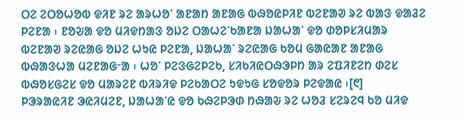ᱛᱮ ᱮᱛᱚᱦᱚᱵ ᱫᱤᱱ ᱨᱮ ᱟᱨᱦᱚᱸ ᱟᱱᱟᱴ ᱟᱱᱟᱜ ᱵᱷᱚᱭᱞᱤᱱ ᱵᱮᱱᱟᱣ ᱨᱮ ᱵᱟᱝ ᱫᱟᱲᱮ ᱞᱮᱱᱟ ᱾ ᱱᱚᱶᱟ ᱫᱚ ᱢᱤᱫᱴᱟᱝ ᱚᱡᱮ ᱛᱟᱦᱮᱸᱠᱟᱱᱟ ᱡᱟᱦᱟᱸ ᱫᱚ ᱰᱚᱞᱥᱤᱢᱟᱨ ᱵᱮᱱᱟᱣ ᱨᱮᱭᱟᱜ ᱚᱡᱮ ᱦᱩᱭ ᱞᱮᱱᱟ, ᱡᱟᱦᱟᱸ ᱨᱮᱭᱟᱜ ᱠᱚᱢ ᱜᱟᱭᱟᱱ ᱟᱱᱟᱜ ᱵᱷᱟᱝᱦᱟ ᱢᱮᱱᱟᱜᱼᱟ ᱾ ᱦᱚᱸ ᱞᱮᱝᱜᱮᱞᱮᱠ, ᱥᱤᱠᱤᱭᱛᱷᱳᱞᱴ ᱟᱨ ᱮᱯᱤᱱᱮᱴ ᱰᱮᱥ ᱵᱷᱚᱥᱜᱮᱥ ᱫᱚ ᱢᱟᱨᱮᱱ ᱵᱤᱨᱤᱫ ᱞᱮᱠᱟᱛᱮ ᱩᱫᱩᱜ ᱥᱚᱫᱚᱨ ᱞᱮᱫᱟᱭ ᱾[᱖]
ᱞᱳᱨᱟᱭᱤᱱ ᱳᱭᱤᱢᱮᱱ, ᱡᱟᱦᱟᱸᱭ ᱫᱚ ᱠᱷᱮᱞᱳᱰ ᱴᱷᱟᱶ ᱨᱮ ᱦᱚᱲ ᱥᱮᱨᱮᱧ ᱠᱚ ᱢᱤᱫ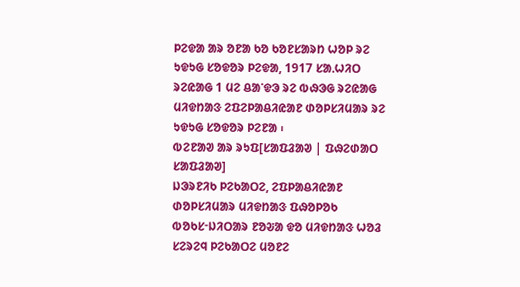ᱞᱮᱫᱟ ᱟᱨ ᱚᱱᱟ ᱠᱚ ᱠᱚᱱᱥᱟᱨᱴ ᱦᱚᱞ ᱨᱮ ᱩᱫᱩᱜ ᱥᱚᱫᱚᱨ ᱞᱮᱫᱟ, 1917 ᱥᱟᱹᱦᱤᱛ ᱨᱮᱭᱟᱜ 1 ᱢᱮ ᱪᱟᱸᱫᱳ ᱨᱮ ᱵᱷᱳᱜ ᱨᱮᱭᱟᱜ ᱢᱤᱫᱴᱟᱝ ᱮᱯᱮᱞᱟᱪᱤᱭᱟᱱ ᱰᱚᱞᱥᱤᱢᱟᱨ ᱨᱮ ᱩᱫᱩᱜ ᱥᱚᱫᱚᱨ ᱞᱮᱱᱟ ᱾
ᱵᱮᱱᱟᱣ ᱟᱨ ᱨᱩᱯ[ᱥᱟᱯᱲᱟᱣ | ᱯᱷᱮᱰᱟᱛ ᱥᱟᱯᱲᱟᱣ]
ᱡᱳᱨᱱᱤᱠ ᱞᱮᱠᱟᱛᱮ, ᱮᱯᱞᱟᱪᱤᱭᱟᱱ ᱰᱚᱞᱥᱤᱢᱟᱨ ᱢᱤᱫᱴᱟᱝ ᱯᱷᱚᱞᱚᱠ ᱵᱚᱠᱥᱼᱡᱤᱛᱟᱨ ᱱᱚᱶᱟ ᱫᱚ ᱢᱤᱫᱴᱟᱝ ᱦᱚᱲ ᱥᱮᱨᱮᱧ ᱞᱮᱠᱟᱛᱮ ᱢᱚᱱᱮ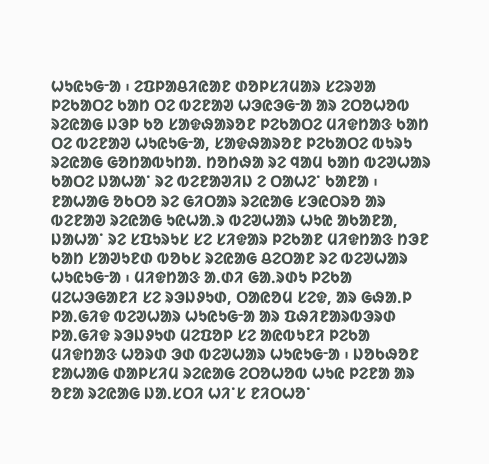ᱦᱩᱭᱩᱜᱼᱟ ᱾ ᱮᱯᱞᱟᱪᱤᱭᱟᱱ ᱰᱚᱞᱥᱤᱢᱟᱨ ᱥᱮᱨᱣᱟ ᱞᱮᱠᱟᱛᱮ ᱠᱟᱴ ᱛᱮ ᱵᱮᱱᱟᱣ ᱦᱳᱭᱳᱜᱼᱟ ᱟᱨ ᱮᱛᱚᱦᱚᱵ ᱨᱮᱭᱟᱜ ᱡᱳᱞ ᱠᱚ ᱥᱟᱫᱷᱟᱨᱚᱱ ᱞᱮᱠᱟᱛᱮ ᱢᱤᱫᱴᱟᱝ ᱠᱟᱴ ᱛᱮ ᱵᱮᱱᱟᱣ ᱦᱩᱭᱩᱜᱼᱟ, ᱥᱟᱫᱷᱟᱨᱚᱱ ᱞᱮᱠᱟᱛᱮ ᱵᱩᱨᱩ ᱨᱮᱭᱟᱜ ᱜᱚᱴᱟᱵᱩᱴᱟᱹ ᱴᱚᱴᱷᱟ ᱨᱮ ᱧᱟᱢ ᱠᱟᱴ ᱵᱮᱣᱦᱟᱨ ᱠᱟᱛᱮ ᱡᱟᱦᱟᱸ ᱨᱮ ᱵᱮᱱᱟᱣᱤᱡ ᱮ ᱛᱟᱦᱮᱸ ᱠᱟᱱᱟ ᱾ ᱱᱟᱦᱟᱜ ᱚᱠᱛᱚ ᱨᱮ ᱜᱤᱛᱟᱨ ᱨᱮᱭᱟᱜ ᱥᱳᱭᱛᱨᱚ ᱟᱨ ᱵᱮᱱᱟᱣ ᱨᱮᱭᱟᱜ ᱩᱭᱦᱟᱹᱨ ᱵᱮᱣᱦᱟᱨ ᱦᱩᱭ ᱟᱠᱟᱱᱟ, ᱡᱟᱦᱟᱸ ᱨᱮ ᱥᱯᱩᱨᱩᱥ ᱥᱮ ᱥᱤᱫᱟᱨ ᱞᱮᱠᱟᱱ ᱢᱤᱫᱴᱟᱝ ᱴᱳᱱ ᱠᱟᱴ ᱥᱟᱣᱩᱱᱰ ᱵᱚᱠᱥ ᱨᱮᱭᱟᱜ ᱪᱮᱛᱟᱱ ᱨᱮ ᱵᱮᱣᱦᱟᱨ ᱦᱩᱭᱩᱜᱼᱟ ᱾ ᱢᱤᱫᱴᱟᱝ ᱟᱹᱰᱤ ᱜᱟᱹᱨᱰᱩ ᱞᱮᱠᱟ ᱢᱮᱦᱳᱜᱟᱱᱤ ᱥᱮ ᱨᱳᱡᱽᱩᱰ, ᱛᱟᱭᱚᱢ ᱥᱮᱫ, ᱟᱨ ᱜᱷᱟᱹᱞ ᱞᱟᱹᱜᱤᱫ ᱵᱮᱣᱦᱟᱨ ᱦᱩᱭᱩᱜᱼᱟ ᱟᱨ ᱯᱷᱤᱱᱟᱨᱵᱳᱨᱰ ᱞᱟᱹᱜᱤᱫ ᱨᱳᱡᱽᱩᱰ ᱢᱮᱯᱚᱞ ᱥᱮ ᱟᱭᱵᱩᱱᱤ ᱞᱮᱠᱟ ᱢᱤᱫᱴᱟᱝ ᱦᱚᱨᱰ ᱳᱰ ᱵᱮᱣᱦᱟᱨ ᱦᱩᱭᱩᱜᱼᱟ ᱾ ᱡᱚᱠᱷᱚᱱ ᱱᱟᱦᱟᱜ ᱰᱟᱞᱥᱤᱢ ᱨᱮᱭᱟᱜ ᱮᱛᱚᱦᱚᱵ ᱦᱩᱭ ᱞᱮᱱᱟ ᱟᱨ ᱚᱱᱟ ᱨᱮᱭᱟᱜ ᱡᱟᱹᱥᱛᱤ ᱦᱤᱸᱥ ᱱᱤᱛᱦᱚᱸ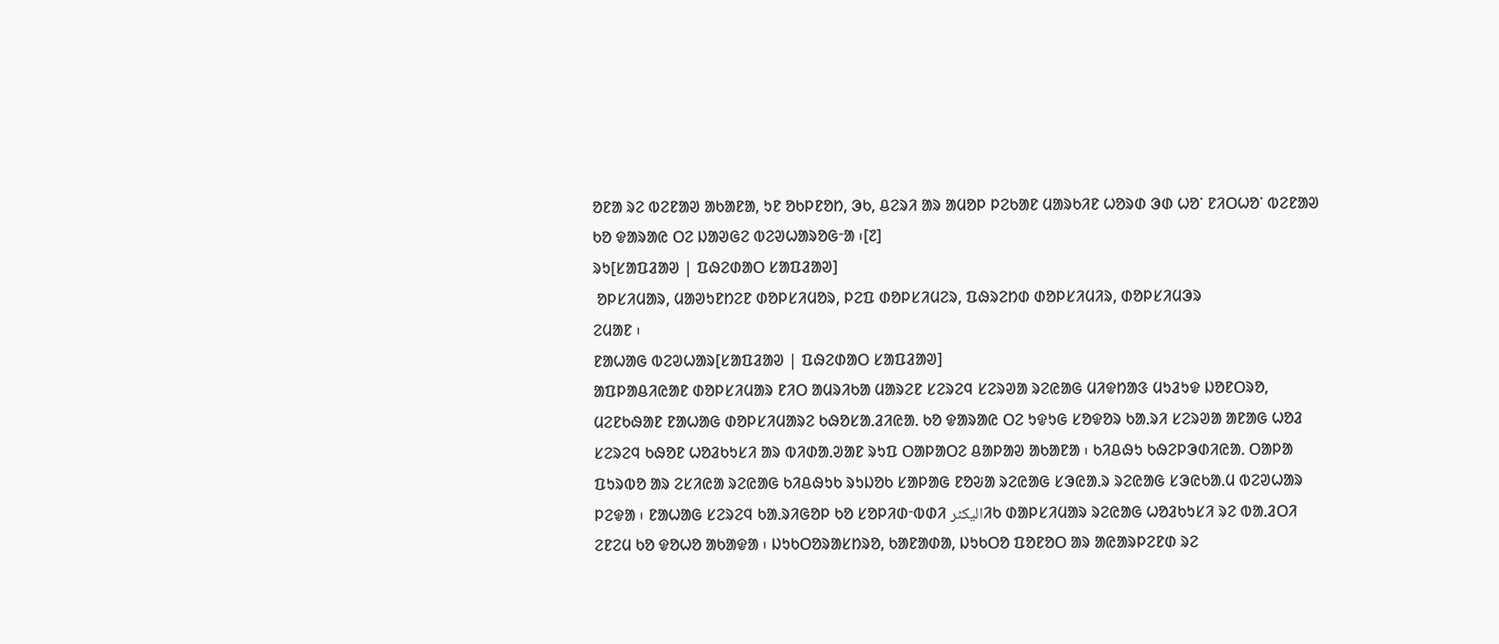ᱚᱱᱟ ᱨᱮ ᱵᱮᱱᱟᱣ ᱟᱠᱟᱱᱟ, ᱩᱱ ᱚᱠᱞᱱᱚᱴ, ᱳᱠ, ᱪᱮᱨᱤ ᱟᱨ ᱟᱢᱚᱞ ᱞᱮᱠᱟᱱ ᱢᱟᱨᱠᱤᱱ ᱦᱚᱨᱰ ᱳᱰ ᱦᱚᱸ ᱱᱤᱛᱦᱚᱸ ᱵᱮᱱᱟᱣ ᱠᱚ ᱫᱟᱨᱟᱭ ᱛᱮ ᱡᱟᱣᱜᱮ ᱵᱮᱣᱦᱟᱨᱚᱜᱼᱟ ᱾[᱗]
ᱨᱩ[ᱥᱟᱯᱲᱟᱣ | ᱯᱷᱮᱰᱟᱛ ᱥᱟᱯᱲᱟᱣ]
 ᱚᱞᱥᱤᱢᱟᱨ, ᱢᱟᱣᱩᱱᱴᱮᱱ ᱰᱚᱞᱥᱤᱢᱚᱨ, ᱞᱮᱯ ᱰᱚᱞᱥᱤᱢᱮᱨ, ᱯᱷᱨᱮᱴᱰ ᱰᱚᱞᱥᱤᱢᱤᱨ, ᱰᱚᱞᱥᱤᱢᱳᱨ
ᱮᱢᱟᱱ ᱾
ᱱᱟᱦᱟᱜ ᱵᱮᱣᱦᱟᱨ[ᱥᱟᱯᱲᱟᱣ | ᱯᱷᱮᱰᱟᱛ ᱥᱟᱯᱲᱟᱣ]
ᱟᱯᱞᱟᱪᱤᱭᱟᱱ ᱰᱚᱞᱥᱤᱢᱟᱨ ᱱᱤᱛ ᱟᱢᱨᱤᱠᱟ ᱢᱟᱨᱮᱱ ᱥᱮᱨᱮᱧ ᱥᱮᱨᱣᱟ ᱨᱮᱭᱟᱜ ᱢᱤᱫᱴᱟᱝ ᱢᱩᱲᱩᱫ ᱡᱚᱱᱛᱨᱚ, ᱢᱮᱱᱠᱷᱟᱱ ᱱᱟᱦᱟᱜ ᱰᱚᱞᱥᱤᱢᱟᱨᱮ ᱠᱷᱚᱥᱟᱹᱲᱤᱭᱟᱹ ᱠᱚ ᱫᱟᱨᱟᱭ ᱛᱮ ᱩᱫᱩᱜ ᱥᱚᱫᱚᱨ ᱠᱟᱹᱨᱤ ᱥᱮᱨᱣᱟ ᱟᱱᱟᱜ ᱦᱚᱲ ᱥᱮᱨᱮᱧ ᱠᱷᱚᱱ ᱦᱚᱲᱠᱩᱥᱤ ᱟᱨ ᱵᱤᱰᱟᱹᱣᱟᱱ ᱨᱩᱯ ᱛᱟᱞᱟᱛᱮ ᱪᱟᱞᱟᱣ ᱟᱠᱟᱱᱟ ᱾ ᱠᱤᱪᱷᱩ ᱠᱷᱮᱞᱳᱰᱤᱭᱟᱹ ᱛᱟᱞᱟ ᱯᱩᱨᱵᱚ ᱟᱨ ᱮᱥᱤᱭᱟ ᱨᱮᱭᱟᱜ ᱠᱤᱪᱷᱩᱠ ᱨᱩᱡᱚᱠ ᱥᱟᱞᱟᱜ ᱱᱚᱶᱟ ᱨᱮᱭᱟᱜ ᱥᱳᱭᱟᱹᱨ ᱨᱮᱭᱟᱜ ᱥᱳᱭᱠᱟᱹᱢ ᱵᱮᱣᱦᱟᱨ ᱞᱮᱫᱟ ᱾ ᱱᱟᱦᱟᱜ ᱥᱮᱨᱮᱧ ᱠᱟᱹᱨᱤᱜᱚᱞ ᱠᱚ ᱥᱚᱞᱤᱰᱼᱵᱰᱤ الیکٹرᱤᱠ ᱰᱟᱞᱥᱤᱢᱟᱨ ᱨᱮᱭᱟᱜ ᱦᱚᱲᱠᱩᱥᱤ ᱨᱮ ᱵᱟᱹᱲᱛᱤ ᱮᱱᱮᱢ ᱠᱚ ᱫᱚᱦᱚ ᱟᱠᱟᱫᱟ ᱾ ᱡᱩᱠᱛᱚᱨᱟᱥᱴᱨᱚ, ᱠᱟᱱᱟᱰᱟ, ᱡᱩᱠᱛᱚ ᱯᱚᱱᱚᱛ ᱟᱨ ᱟᱭᱟᱨᱞᱮᱱᱰ ᱨᱮ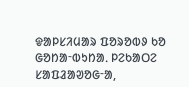ᱫᱟᱞᱥᱤᱢᱟᱨ ᱯᱚᱨᱚᱵᱽ ᱠᱚ ᱜᱚᱴᱟᱼᱵᱩᱴᱟᱹ ᱞᱮᱠᱟᱛᱮ ᱥᱟᱯᱲᱟᱣᱚᱜᱼᱟ,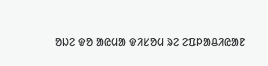ᱚᱡᱮ ᱫᱚ ᱟᱭᱢᱟ ᱫᱤᱥᱚᱢ ᱨᱮ ᱮᱯᱞᱟᱪᱤᱭᱟᱱ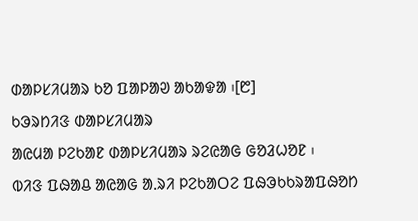ᱰᱟᱞᱥᱤᱢᱟᱨ ᱠᱚ ᱯᱟᱞᱟᱣ ᱟᱠᱟᱫᱟ ᱾[᱘]
ᱠᱳᱨᱴᱤᱝ ᱰᱟᱞᱥᱤᱢᱟᱨ
ᱟᱭᱢᱟ ᱞᱮᱠᱟᱱ ᱰᱟᱞᱥᱤᱢᱟᱨ ᱨᱮᱭᱟᱜ ᱜᱚᱲᱦᱚᱱ ᱾
ᱵᱤᱝ ᱯᱷᱟᱪ ᱟᱭᱟᱜ ᱟᱹᱨᱤ ᱞᱮᱠᱟᱛᱮ ᱯᱷᱳᱠᱠᱨᱟᱯᱷᱚᱴ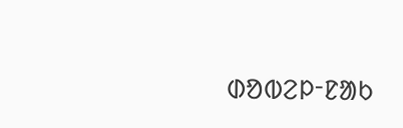ᱰᱚᱵᱮᱞᱼᱱᱟᱠ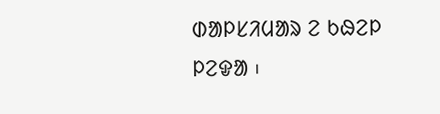ᱰᱟᱞᱥᱤᱢᱟᱨ ᱮ ᱠᱷᱮᱞ ᱞᱮᱫᱟ ᱾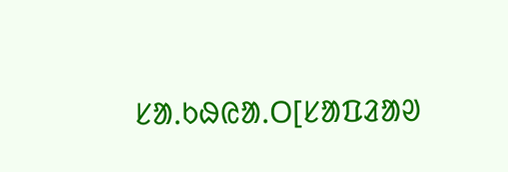ᱥᱟᱹᱠᱷᱭᱟᱹᱛ[ᱥᱟᱯᱲᱟᱣ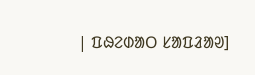| ᱯᱷᱮᱰᱟᱛ ᱥᱟᱯᱲᱟᱣ]